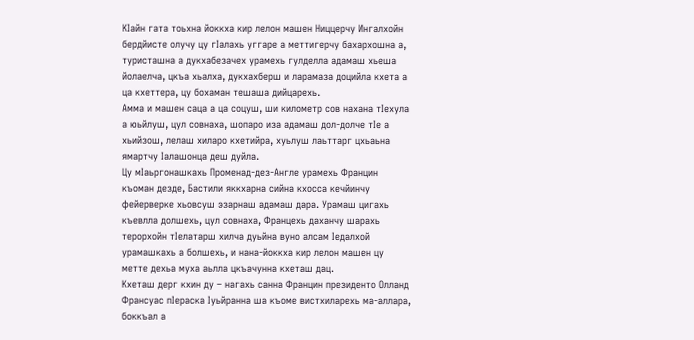КIайн гата тоьхна йоккха кир лелон машен Ниццерчу Ингалхойн бердйисте олучу цу гIалахь уггаре а меттигерчу бахархошна а, туристашна а дукхабезачех урамехь гулделла адамаш хьеша йолаелча, цкъа хьалха, дукхахберш и ларамаза доцийла кхета а ца кхеттера, цу бохаман тешаша дийцарехь.
Амма и машен саца а ца соцуш, ши километр сов нахана тIехула а юьйлуш, цул совнаха, шопаро иза адамаш дол-долче тIе а хьийзош, лелаш хиларо кхетийра, хуьлуш лаьттарг цхьаьна ямартчу Iалашонца деш дуйла.
Цу мIаьргонашкахь Променад-дез-Англе урамехь Францин къоман дезде, Бастили яккхарна сийна кхосса кечйинчу фейерверке хьовсуш эзарнаш адамаш дара. Урамаш цигахь къевлла долшехь, цул совнаха, Францехь даханчу шарахь терорхойн тIелатарш хилча дуьйна вуно алсам Iедалхой урамашкахь а болшехь, и нана-йоккха кир лелон машен цу метте дехьа муха аьлла цкъачунна кхеташ дац.
Кхеташ дерг кхин ду – нагахь санна Францин президенто Олланд Франсуас пIераска Iуьйранна ша къоме вистхиларехь ма-аллара, боккъал а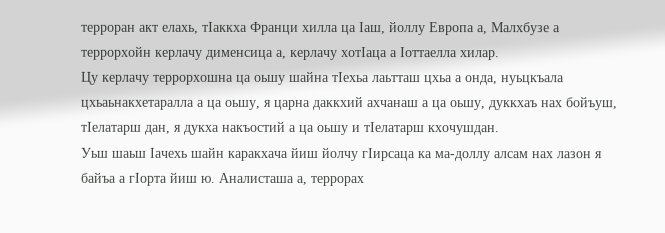терроран акт елахь, тIаккха Франци хилла ца Iаш, йоллу Европа а, Малхбузе а террорхойн керлачу дименсица а, керлачу хотIаца а Iоттаелла хилар.
Цу керлачу террорхошна ца оьшу шайна тIехьа лаьтташ цхьа а онда, нуьцкъала цхьаьнакхетаралла а ца оьшу, я царна даккхий ахчанаш а ца оьшу, дуккхаъ нах бойъуш, тIелатарш дан, я дукха накъостий а ца оьшу и тIелатарш кхочушдан.
Уьш шаьш Iачехь шайн каракхача йиш йолчу гIирсаца ка ма-доллу алсам нах лазон я байъа а гIорта йиш ю. Аналисташа а, террорах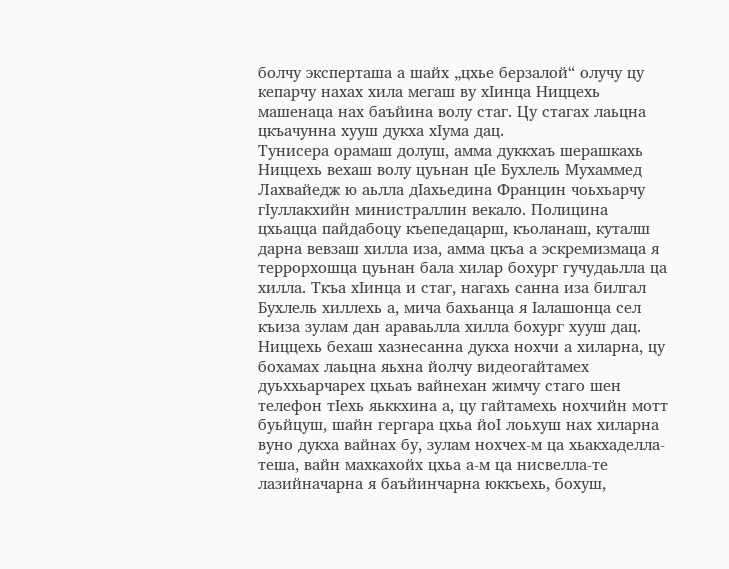болчу эксперташа а шайх „цхье берзалой“ олучу цу кепарчу нахах хила мегаш ву хIинца Ниццехь машенаца нах баъйина волу стаг. Цу стагах лаьцна цкъачунна хууш дукха хIума дац.
Тунисера орамаш долуш, амма дуккхаъ шерашкахь Ниццехь вехаш волу цуьнан цIе Бухлель Мухаммед Лахвайедж ю аьлла дIахьедина Францин чоьхьарчу гIуллакхийн министраллин векало. Полицина цхьацца пайдабоцу къепедацарш, къоланаш, куталш дарна вевзаш хилла иза, амма цкъа а эскремизмаца я террорхошца цуьнан бала хилар бохург гучудаьлла ца хилла. Ткъа хIинца и стаг, нагахь санна иза билгал Бухлель хиллехь а, мича бахьанца я Iалашонца сел къиза зулам дан араваьлла хилла бохург хууш дац.
Ниццехь бехаш хазнесанна дукха нохчи а хиларна, цу бохамах лаьцна яьхна йолчу видеогайтамех дуьххьарчарех цхьаъ вайнехан жимчу стаго шен телефон тIехь яьккхина а, цу гайтамехь нохчийн мотт буьйцуш, шайн гергара цхьа йоI лоьхуш нах хиларна вуно дукха вайнах бу, зулам нохчех-м ца хьакхаделла-теша, вайн махкахойх цхьа а-м ца нисвелла-те лазийначарна я баъйинчарна юккъехь, бохуш,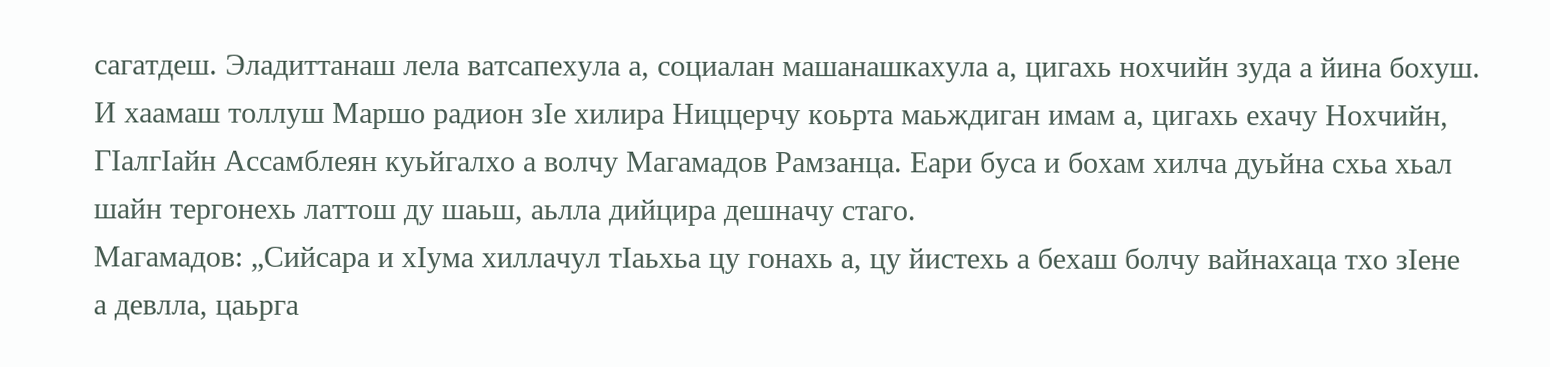сагатдеш. Эладиттанаш лела ватсапехула а, социалан машанашкахула а, цигахь нохчийн зуда а йина бохуш.
И хаамаш толлуш Маршо радион зIе хилира Ниццерчу коьрта маьждиган имам а, цигахь ехачу Нохчийн, ГIалгIайн Ассамблеян куьйгалхо а волчу Магамадов Рамзанца. Еари буса и бохам хилча дуьйна схьа хьал шайн тергонехь латтош ду шаьш, аьлла дийцира дешначу стаго.
Магамадов: „Сийсара и хIума хиллачул тIаьхьа цу гонахь а, цу йистехь а бехаш болчу вайнахаца тхо зIене а девлла, цаьрга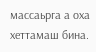массаьрга а оха хеттамаш бина.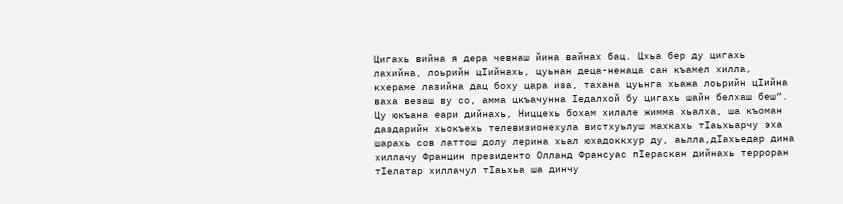Цигахь вийна я дера чевнаш йина вайнах бац. Цхьа бер ду цигахь лахийна, лоьрийн цIийнахь, цуьнан деца-ненаца сан къамел хилла, кхераме лазийна дац боху цара иза, тахана цуьнга хьажа лоьрийн цIийна ваха везаш ву со, амма цкъачунна Iедалхой бу цигахь шайн белхаш беш“.
Цу юкъана еари дийнахь, Ниццехь бохам хилале жимма хьалха, ша къоман даздарийн хьокъехь телевизионехула вистхуьлуш махкахь тIаьхьарчу эха шарахь сов латтош долу лерина хьал юхадоккхур ду, аьлла,дIахьедар дина хиллачу Францин президенто Олланд Франсуас пIераскан дийнахь терроран тIелатар хиллачул тIаьхьа ша динчу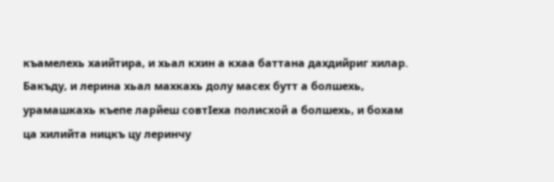къамелехь хаийтира, и хьал кхин а кхаа баттана дахдийриг хилар.
Бакъду, и лерина хьал махкахь долу масех бутт а болшехь, урамашкахь къепе ларйеш совтIеха полисхой а болшехь, и бохам ца хилийта ницкъ цу леринчу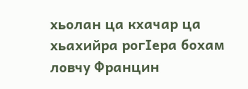хьолан ца кхачар ца хьахийра рогIера бохам ловчу Францин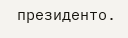президенто.